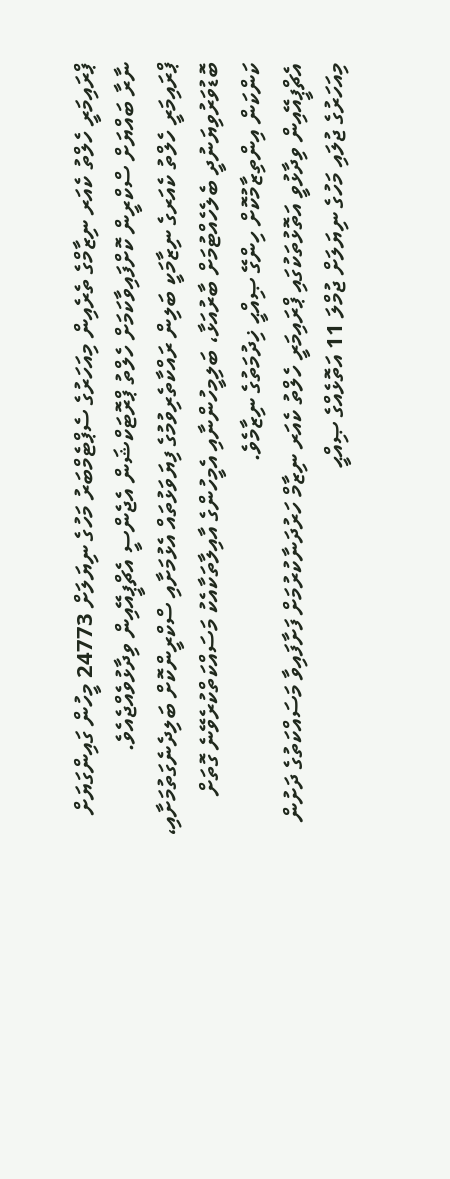ޕްރައިމަރީ ހެލްތު ކެއަރ ނިޒާމްގެ ތެރެއިން މިއަހަރުގެ ސެޕްޓެމްބަރު މަހުގެ ނިޔަލަށް 24773 މީހުން ގައިންގަޔަށް ނާރާ ބައްޔަށް ސްކްރީން ކޮށްފައިވާކަމަށް ހެލްތު ޕްރޮޓަކްޝަން އެޖެންސީ އެޗްޕީއޭއިން ވިދާޅުވެއްޖެއެވެ.
ޕްރައިމަރީ ހެލްތު ކެއަރގެ ނިޒާމަކީ ބަލިން ރައްކާތެރިވުމުގެ ފިޔަވަޅުތައް އެޅުމަށާއި ސްކްރީންކޮށް ބަލިދެނެގަތުމަށާއި، ބޮޑުވަރުވިޔަނުދީ ބެލެހެއްޓުމަށް ބާރުއަޅާ، ބަލިމީހުންނާއި އެމީހުންގެ އާއިލާތަކާއެކު މަސައްކަތްކުރެވޭނެ ގޮތަށް ކަންކަން އިންތިޒާމުކޮށް ހިންގޭ ޞިއްޙީ ޚިދުމަތުގެ ނިޒާމެވެ.
އެޗްޕީއޭއިން ވިދާޅުވީ އަތޮޅުތަކުގައި ޕްރައިމަރީ ހެލްތު ކެއަރ ނިޒާމް ހަރުދަނާކުރުމަށް ފަށާފައިވާ މަސައްކަތުގެ ދަށުން މިއަހަރުގެ ޖުލައި މަހުގެ ނިޔަލަށް ޖުމްލަ 11 އަތޮޅެއްގެ ޞިއްޙީ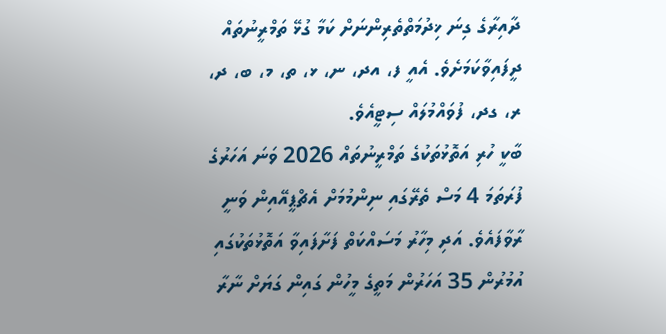ދާއިރާގެ ގިނަ ޚިދުމަތްތެރިންނަށް ކަމާ ގުޅޭ ތަމްރީނުތައް ދީފައިވާކަމަށެވެ. އެއީ ފ، އދ، ނ، ޅ، ތ، މ، ބ، ދ، ރ، ގދ، ފުވައްމުލައް ސިޓީއެވެ.
ބާކީ ހުރި އަތޮޅުތަކުގެ ތަމްރީނުތައް 2026 ވަނަ އަހަރުގެ ފުރަތަމަ 4 މަސް ތެރޭގައި ނިންމުމަށް އެޗްޕީއޭއިން ވަނީ ރާވާފައެވެ. އަދި މިހާރު މަސައްކަތް ފަށާފައިވާ އަތޮޅުތަކުގައި އުމުރުން 35 އަހަރުން މަތީގެ މީހުން ގައިން ގަޔަށް ނާރާ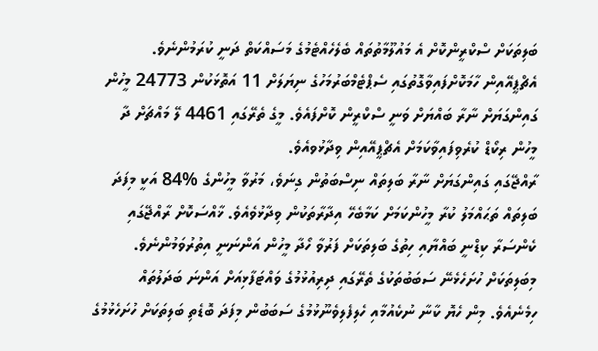ބަލިތަކަށް ސްކްރީންކޮށް އެ މައުލޫމާތުތައް ބެލެހެއްޓެމުގެ މަސައްކަތް ދަނީ ކުރަމުންނެވެ.
އެޗްޕީއޭއިން ހާމަކޮށްފައިވާގޮތުގައި ސެޕްޓެމްބަރުމަހުގެ ނިޔަލަށް 11 އަތޮޅަކުން 24773 މީހުން ގައިންގަޔަށް ނާރާ ބައްޔަށް ވަނީ ސްކްރީން ކޮށްފައެވެ. މީގެ ތެރޭގައި 4461 ލޭ މައްޗަށް ދާ މީހުން ރިކޯޑް ކުރެވިފައިވާކަމަށް އެޗްޕީއޭއިން ވިދާޅުވއެވެ.
ރާއްޖޭގައި ގައިންގަޔަށް ނާރާ ބަލިތައް ނިސްބަތުން ގިނަވެ، މަރުވާ މީހުންގެ %84 އަކީ މިފަދަ ބަލިތައް ތަޙައްމަލު ކުރާ މީހުންކަމަށް ކަމާބެހޭ އިދާރާތަކުން ވިދާޅުވެއެވެ. ޚާއްސަކޮށް ރާއްޖޭގައި ކެންސަރާ ކިޑްނީ ބައްޔާއި ހިތުގެ ބަލިތަކަށް ފަރުވާ ހޯދާ މީހުން އަންނަނީ އިތުރުވަމުންނެވެ.
މިބަލިތަކަށް ހުށަހެޅެނޭ ސަބަބުތަކުގެ ތެރޭގައި ދިރިއުޅުމުގެ ވައްޓަފާޅިއަށް އަންނަ ބަދަލުތައް ހިމެނެއެވެ. މިން ހެޔޮ ކާނާ ނުކެއުމާއި ހެލިފެލިވެނޫޅުމުގެ ސަބަބުން މިފަދަ ބޮޑެތި ބަލިތަކަށް ހުށަހެޅުމުގެ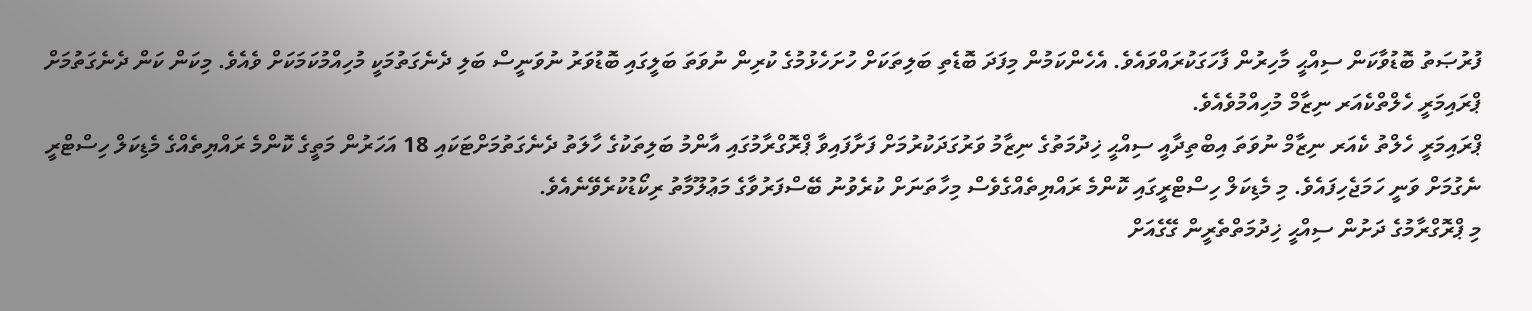ފުރުޞަތު ބޮޑުވާކަން ސިއްޙީ މާހިރުން ފާހަގަކުރައްވައެވެ. އެހެންކަމުން މިފަދަ ބޮޑެތި ބަލިތަކަށް ހުށަހެޅުމުގެ ކުރިން ނުވަތަ ބަލީގައި ބޮޑުވަރު ނުވަނީސް ބަލި ދެނެގަތުމަކީ މުހިއްމުކަމަކަށް ވެއެވެ. މިކަން ކަން ދެނެގަތުމަށް ޕްރައިމަރީ ހެލްތްކެއަރ ނިޒާމް މުހިއްމުވެއެވެ.
ޕްރައިމަރީ ހެލްތު ކެއަރ ނިޒާމް ނުވަތަ އިބްތިދާއީ ސިއްޙީ ޚިދުމަތުގެ ނިޒާމު ވަރުގަދަކުރުމަށް ފަށާފައިވާ ޕްރޮގްރާމުގައި އާންމު ބަލިތަކުގެ ހާލަތު ދެނެގަތުމަށްޓަކައި 18 އަހަރުން މަތީގެ ކޮންމެ ރައްޔިތެއްގެ މެޑިކަލް ހިސްޓްރީ ނެގުމަށް ވަނީ ހަމަޖެހިފައެވެ. މި މެޑިކަލް ހިސްޓްރީގައި ކޮންމެ ރައްޔިތެއްގެވެސް މިހާތަނަށް ކުރެވުނު ބޭސްފަރުވާގެ މަޢުލޫމާތު ރިކޯޑުކުރެވޭނެއެވެ.
މި ޕްރޮގްރާމުގެ ދަށުން ސިއްޙީ ޚިދުމަތްތެރީން ގޭގެއަށް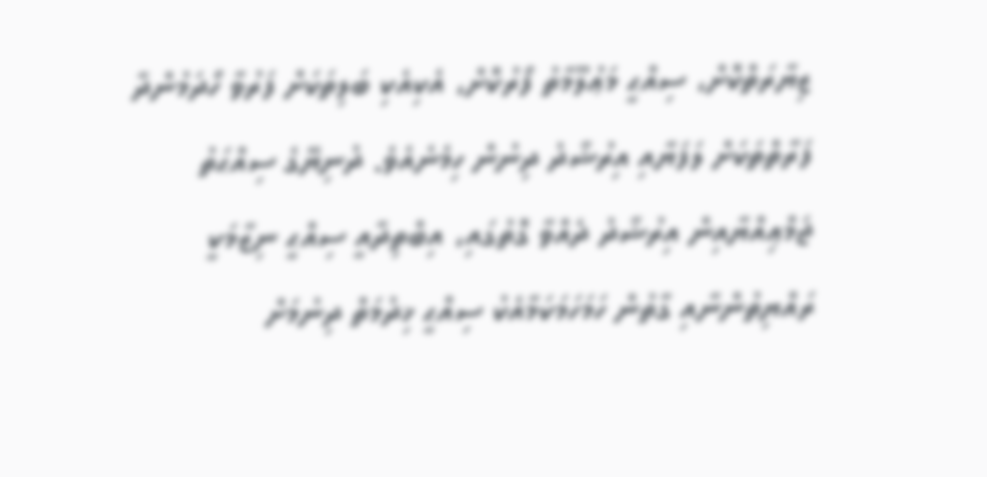ޒިޔާރަތްކޮށް، ސިއްޙީ މަޢުލޫމާތު ފޯރުކޮށް، އެކިއެކި ބަލިތަކަށް ފަރުވާ ހޯދަމުންދާ ފަރާތްތަކަށް ލަފަޔާއި އިރުޝާދު ދިނުން ހިމެނެއެވެ. ދުނިޔޭގެ ސިއްޙަތު ޖަމްޢިއްޔާއިން އިރުޝާދު ދެއްވާ ގޮތުގައި، އިބްތިދާއީ ސިއްޙީ ނިޒާމަކީ ރައްޔިތުންނާއި ގާތުން ހަމަހަމަކަމާއެކު ސިއްޙީ ޚިދުމަތް ދިނުމަށް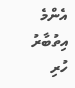އެންމެ އިތުބާރު ހުރި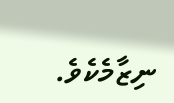ނިޒާމެކެވެ.